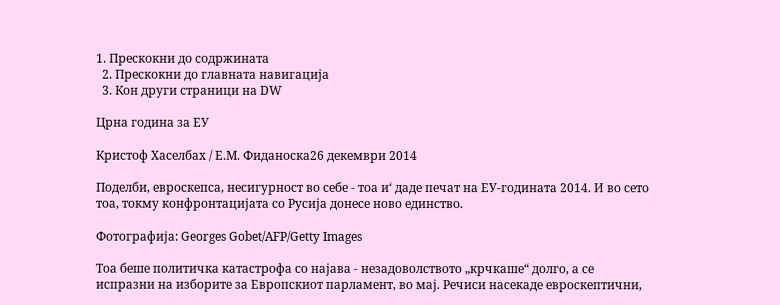1. Прескокни до содржината
  2. Прескокни до главната навигација
  3. Кон други страници на DW

Црна година за ЕУ

Кристоф Хаселбах / Е.М. Фиданоска26 декември 2014

Поделби, евроскепса, несигурност во себе - тоа и‘ даде печат на ЕУ-годината 2014. И во сето тоа, токму конфронтацијата со Русија донесе ново единство.

Фотографија: Georges Gobet/AFP/Getty Images

Тоа беше политичка катастрофа со најава - незадоволството „крчкаше“ долго, а се испразни на изборите за Европскиот парламент, во мај. Речиси насекаде евроскептични,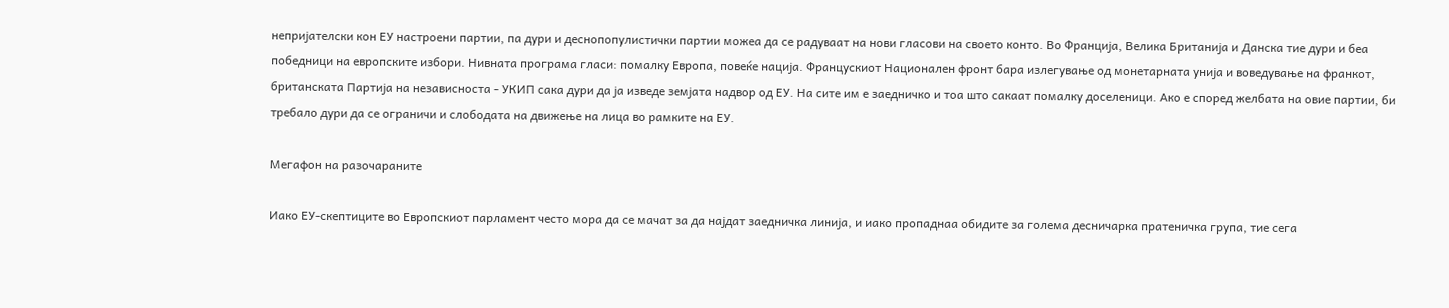непријателски кон ЕУ настроени партии, па дури и деснопопулистички партии можеа да се радуваат на нови гласови на своето конто. Во Франција, Велика Британија и Данска тие дури и беа победници на европските избори. Нивната програма гласи: помалку Европа, повеќе нација. Францускиот Национален фронт бара излегување од монетарната унија и воведување на франкот, британската Партија на независноста - УКИП сака дури да ја изведе земјата надвор од ЕУ. На сите им е заедничко и тоа што сакаат помалку доселеници. Ако е според желбата на овие партии, би требало дури да се ограничи и слободата на движење на лица во рамките на ЕУ.

Мегафон на разочараните

Иако ЕУ-скептиците во Европскиот парламент често мора да се мачат за да најдат заедничка линија, и иако пропаднаа обидите за голема десничарка пратеничка група, тие сега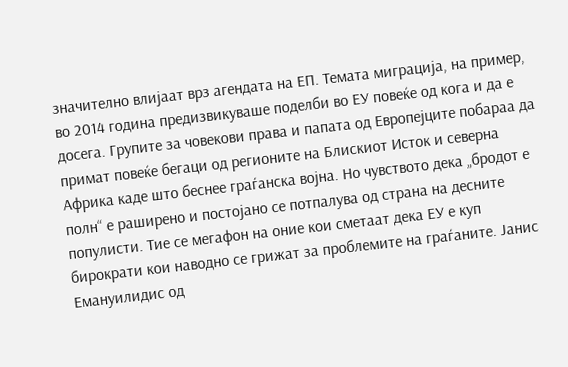значително влијаат врз агендата на ЕП. Темата миграција, на пример, во 2014 година предизвикуваше поделби во ЕУ повеќе од кога и да е досега. Групите за човекови права и папата од Европејците побараа да примат повеќе бегаци од регионите на Блискиот Исток и северна Африка каде што беснее граѓанска војна. Но чувството дека „бродот е полн“ е раширено и постојано се потпалува од страна на десните популисти. Тие се мегафон на оние кои сметаат дека ЕУ е куп бирократи кои наводно се грижат за проблемите на граѓаните. Јанис Емануилидис од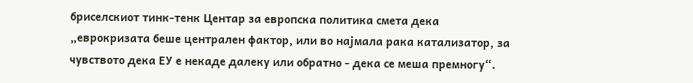бриселскиот тинк-тенк Центар за европска политика смета дека „еврокризата беше централен фактор, или во најмала рака катализатор, за чувството дека ЕУ е некаде далеку или обратно - дека се меша премногу“.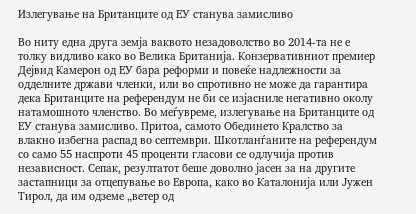Излегување на Британците од ЕУ станува замисливо

Во ниту една друга земја ваквото незадоволство во 2014-та не е толку видливо како во Велика Британија. Конзервативниот премиер Дејвид Камерон од ЕУ бара реформи и повеќе надлежности за одделните држави членки, или во спротивно не може да гарантира дека Британците на референдум не би се изјасниле негативно околу натамошното членство. Во меѓувреме, излегување на Британците од ЕУ станува замисливо. Притоа, самото Обединето Кралство за влакно избегна распад во септември. Шкотланѓаните на референдум со само 55 наспроти 45 проценти гласови се одлучија против независност. Сепак, резултатот беше доволно јасен за на другите застапници за отцепување во Европа, како во Каталонија или Јужен Тирол, да им одземе „ветер од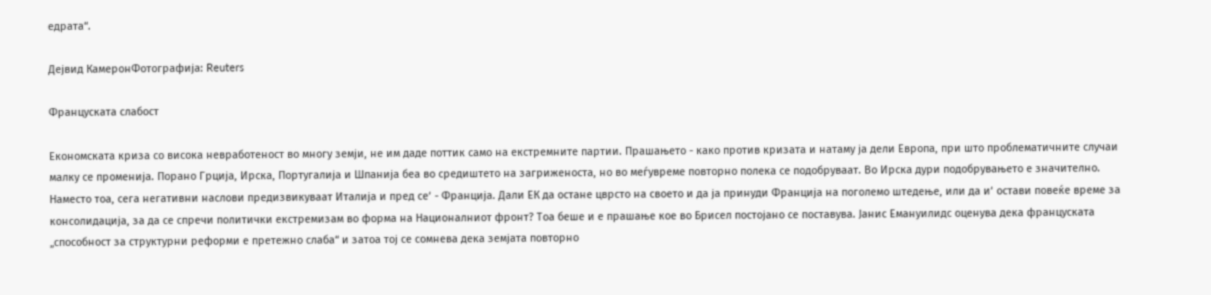едрата“.

Дејвид КамеронФотографија: Reuters

Француската слабост

Економската криза со висока невработеност во многу земји, не им даде поттик само на екстремните партии. Прашањето - како против кризата и натаму ја дели Европа, при што проблематичните случаи малку се променија. Порано Грција, Ирска, Португалија и Шпанија беа во средиштето на загриженоста, но во меѓувреме повторно полека се подобруваат. Во Ирска дури подобрувањето е значително. Наместо тоа, сега негативни наслови предизвикуваат Италија и пред се‘ - Франција. Дали ЕК да остане цврсто на своето и да ја принуди Франција на поголемо штедење, или да и‘ остави повеќе време за консолидација, за да се спречи политички екстремизам во форма на Националниот фронт? Тоа беше и е прашање кое во Брисел постојано се поставува. Јанис Емануилидс оценува дека француската „способност за структурни реформи е претежно слаба“ и затоа тој се сомнева дека земјата повторно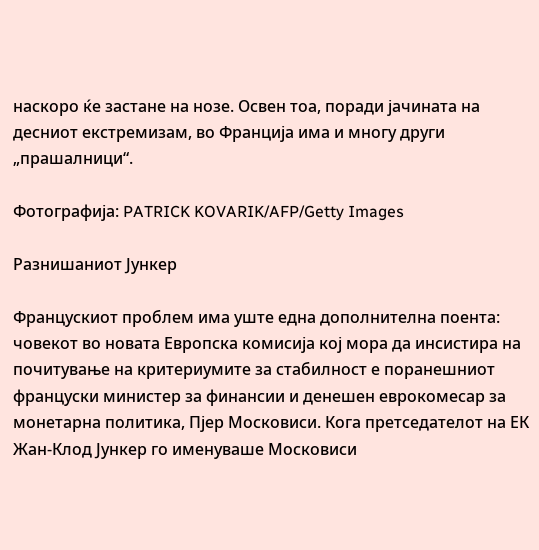наскоро ќе застане на нозе. Освен тоа, поради јачината на десниот екстремизам, во Франција има и многу други „прашалници“.

Фотографија: PATRICK KOVARIK/AFP/Getty Images

Разнишаниот Јункер

Францускиот проблем има уште една дополнителна поента: човекот во новата Европска комисија кој мора да инсистира на почитување на критериумите за стабилност е поранешниот француски министер за финансии и денешен еврокомесар за монетарна политика, Пјер Московиси. Кога претседателот на ЕК Жан-Клод Јункер го именуваше Московиси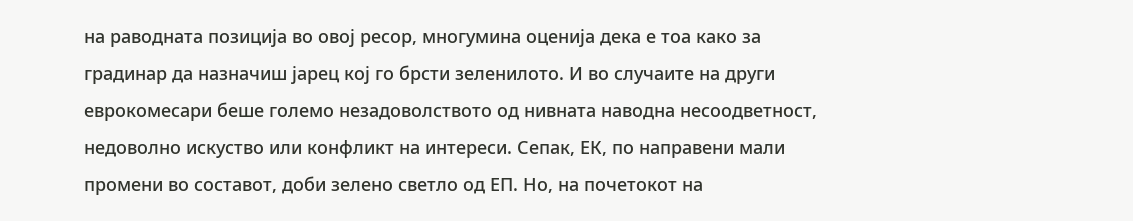на раводната позиција во овој ресор, многумина оценија дека е тоа како за градинар да назначиш јарец кој го брсти зеленилото. И во случаите на други еврокомесари беше големо незадоволството од нивната наводна несоодветност, недоволно искуство или конфликт на интереси. Сепак, ЕК, по направени мали промени во составот, доби зелено светло од ЕП. Но, на почетокот на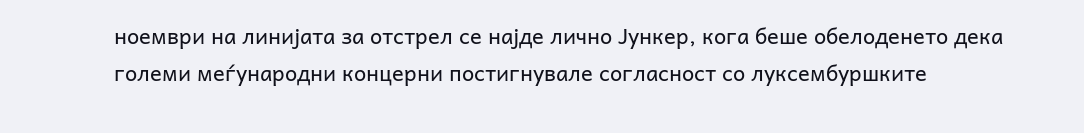ноември на линијата за отстрел се најде лично Јункер, кога беше обелоденето дека големи меѓународни концерни постигнувале согласност со луксембуршките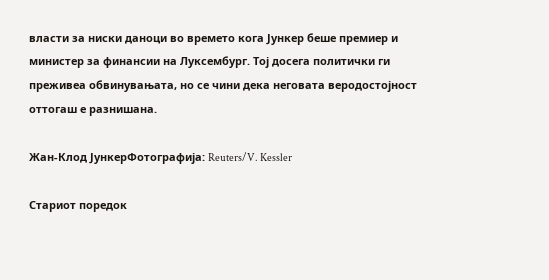власти за ниски даноци во времето кога Јункер беше премиер и министер за финансии на Луксембург. Тој досега политички ги преживеа обвинувањата, но се чини дека неговата веродостојност оттогаш е разнишана.

Жан-Клод ЈункерФотографија: Reuters/V. Kessler

Стариот поредок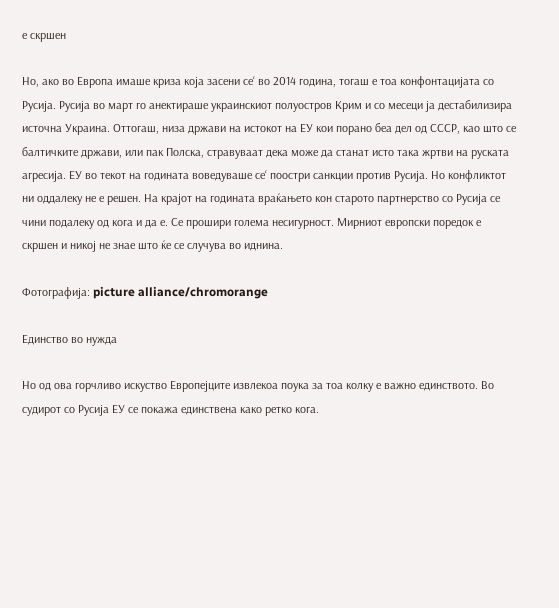е скршен

Но, ако во Европа имаше криза која засени се‘ во 2014 година, тогаш е тоа конфонтацијата со Русија. Русија во март го анектираше украинскиот полуостров Крим и со месеци ја дестабилизира источна Украина. Оттогаш, низа држави на истокот на ЕУ кои порано беа дел од СССР, као што се балтичките држави, или пак Полска, стравуваат дека може да станат исто така жртви на руската агресија. ЕУ во текот на годината воведуваше се‘ поостри санкции против Русија. Но конфликтот ни оддалеку не е решен. На крајот на годината враќањето кон старото партнерство со Русија се чини подалеку од кога и да е. Се прошири голема несигурност. Мирниот европски поредок е скршен и никој не знае што ќе се случува во иднина.

Фотографија: picture alliance/chromorange

Единство во нужда

Но од ова горчливо искуство Европејците извлекоа поука за тоа колку е важно единството. Во судирот со Русија ЕУ се покажа единствена како ретко кога.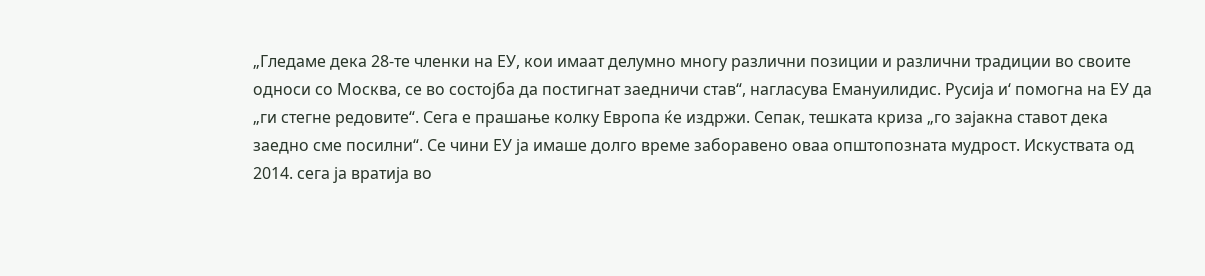„Гледаме дека 28-те членки на ЕУ, кои имаат делумно многу различни позиции и различни традиции во своите односи со Москва, се во состојба да постигнат заедничи став“, нагласува Емануилидис. Русија и‘ помогна на ЕУ да „ги стегне редовите“. Сега е прашање колку Европа ќе издржи. Сепак, тешката криза „го зајакна ставот дека заедно сме посилни“. Се чини ЕУ ја имаше долго време заборавено оваа општопозната мудрост. Искуствата од 2014. сега ја вратија во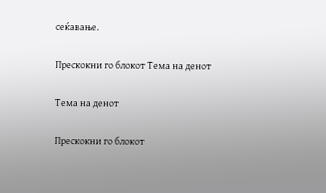сеќавање.

Прескокни го блокот Тема на денот

Тема на денот

Прескокни го блокот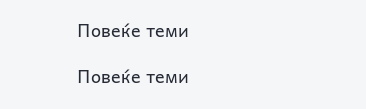Повеќе теми

Повеќе теми